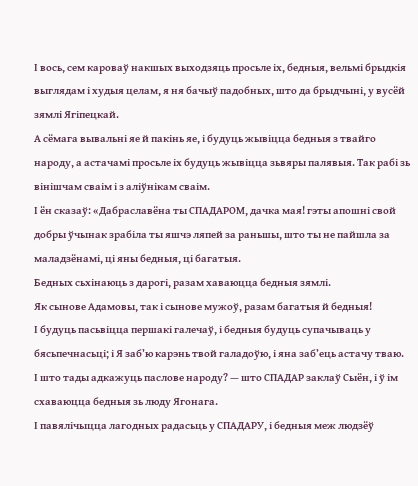І вось, сем кароваў накшых выходзяць просьле іх, бедныя, вельмі брыдкія выглядам і худыя целам, я ня бачыў падобных, што да брыдчыні, у вусёй зямлі Ягіпецкай.
А сёмага вывальні яе й пакінь яе, і будуць жывіцца бедныя з твайго народу, а астачамі просьле іх будуць жывіцца зьвяры палявыя. Так рабі зь вінішчам сваім і з аліўнікам сваім.
І ён сказаў: «Дабраславёна ты СПАДАРОМ, дачка мая! гэты апошні свой добры ўчынак зрабіла ты яшчэ ляпей за раньшы, што ты не пайшла за маладзёнамі, ці яны бедныя, ці багатыя.
Бедных сьхінаюць з дарогі, разам хаваюцца бедныя зямлі.
Як сынове Адамовы, так і сынове мужоў, разам багатыя й бедныя!
І будуць пасьвіцца першакі галечаў, і бедныя будуць супачываць у бясьпечнасьці; і Я заб’ю карэнь твой галадоўю, і яна заб’ець астачу тваю.
І што тады адкажуць паслове народу? — што СПАДАР заклаў Сыён, і ў ім схаваюцца бедныя зь люду Ягонага.
І павялічыцца лагодных радасьць у СПАДАРУ, і бедныя меж людзёў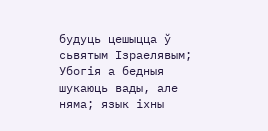будуць цешыцца ў сьвятым Ізраелявым;
Убогія а бедныя шукаюць вады, але няма; язык іхны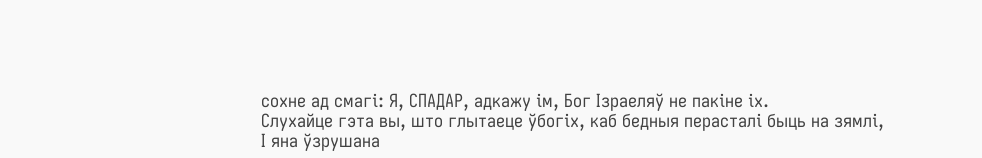сохне ад смагі: Я, СПАДАР, адкажу ім, Бог Ізраеляў не пакіне іх.
Слухайце гэта вы, што глытаеце ўбогіх, каб бедныя перасталі быць на зямлі,
І яна ўзрушана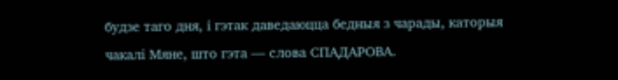будзе таго дня, і гэтак даведаюцца бедныя з чарады, каторыя чакалі Мяне, што гэта — слова СПАДАРОВА.